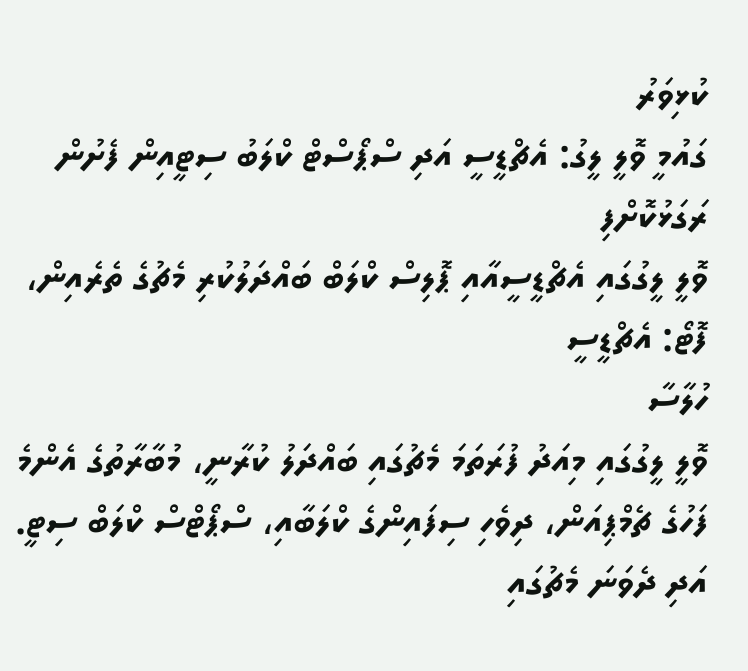ކުޅިވަރު
ގައުމީ ވޮލީ ލީގު: އެޗްޑީސީ އަދި ސްޕޯސްޓް ކްލަބު ސިޓީއިން ފެށުން ރަގަޅުކޮށްފި
ވޮލީ ލީގުގައި އެޗްޑީސީއާއި ޕޮލިސް ކްލަބް ބައްދަލުކުރި މެޗުގެ ތެރެއިން، ފޮޓޯ: އެޗްޑީސީ
ހުލާސާ
ވޮލީ ލީގުގައި މިއަދު ފުރަތަމަ މެޗުގައި ބައްދަލު ކުރާނީ، މުބާރާތުގެ އެންމެ ފަހުގެ ޗެމްޕިއަން، ދިވެހި ސިފައިންގެ ކްލަބާއި، ސްޕޯޓްސް ކްލަބް ސިޓީ. އަދި ދެވަނަ މެޗުގައި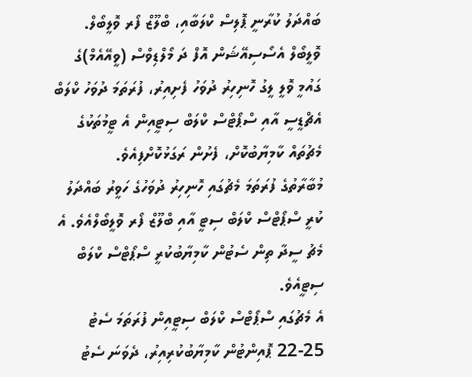ބައްދަލު ކުރާނީ ޕޮލިސް ކްލަބާއި، ބްލޫޒް ފޯރ ވޮލީބޯލް.
ވޮލީބޯލް އެސޯސިއޭޝަން އޮފް ދަ މޯލްޑިވްސް (ވީއޭއެމް)ގެ ގައުމީ ވޮލީ ލީގު ހޮނިހިރު ދުވަހު ފެށިއިރު، ފުރަތަމަ ދުވަހު ކްލަބް އެޗްޑީސީ އާއި ސްޕޯޓްސް ކްލަބް ސިޓީއިން އެ ޓީމުތަކުގެ މެޗުތައް ކާމިޔާބުކޮށް، ފެށުން ރަގަޅުކޮށްފިއެވެ.
މުބާރާތުގެ ފުރަތަމަ މެޗުގައި ހޮނިހިރު ދުވަހުގެ ހަވީރު ބައްދަލު ކުރީ ސްޕޯޓްސް ކްލަބް ސިޓީ އާއި ބްލޫޒް ފޯރ ވޮލީބޯލްއެވެ. އެ މެޗު ސީދާ ތިން ސެޓުން ކާމިޔާބުކުރީ ސްޕޯޓްސް ކްލަބް ސިޓީއެވެ.
އެ މެޗުގައި ސްޕޯޓްސް ކްލަބް ސިޓީއިން ފުރަތަމަ ސެޓު 25-22 ޕޮއިންޓުން ކާމިޔާބުކުރިއިރު، ދެވަނަ ސެޓު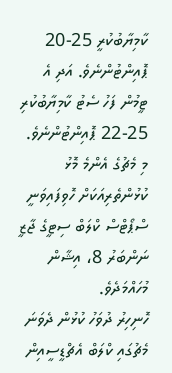ކާމިޔާބުކުރީ 25-20 ޕޮއިންޓުންނެވެ. އަދި އެ ޓީމުން ފަހު ސެޓު ކާމިޔާބުކުރި 25-22 ޕޮއިންޓުންނެވެ.
މި މެޗުގެ އެންމެ މޮޅު ކުޅުންތެރިއަކަށް ހޮވިފައިވަނީ ސްޕޯޓްސް ކްލަބް ސިޓީގެ ޖާޒީ ނަންބަރު 8، އިޝާން މުހައްމަދެވެ.
ހޮނިހިރު ދުވަހު ކުޅުން ދެވަނަ މެޗުގައި ކްލަބް އެޗްޑީސީއިން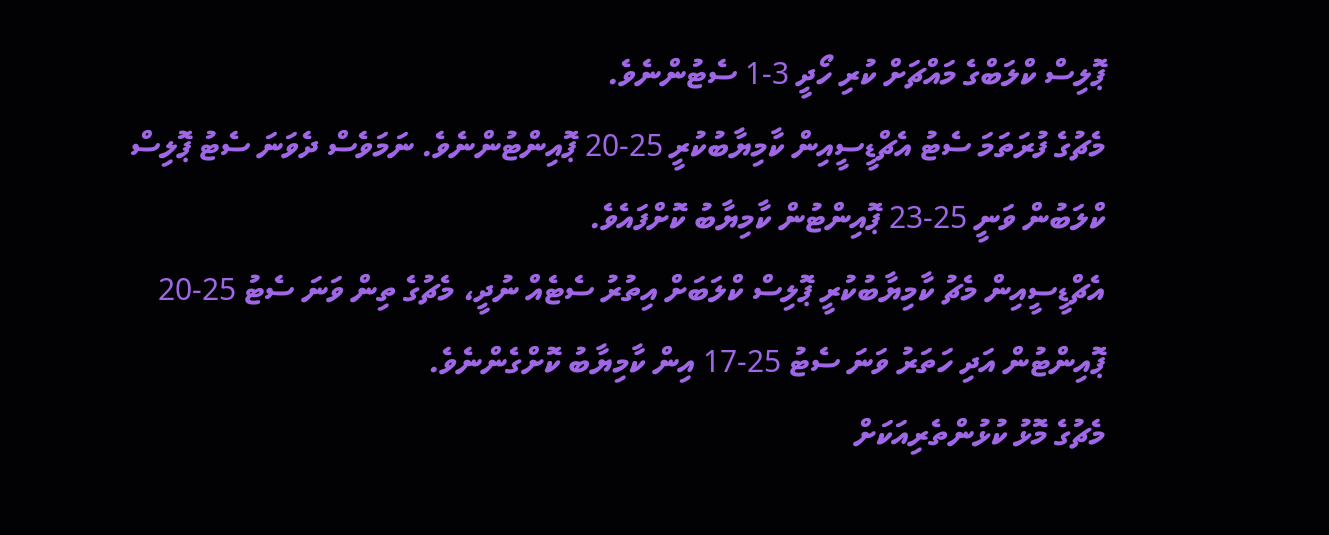ޕޮލިސް ކްލަބްގެ މައްޗަށް ކުރި ހޯދީ 3-1 ސެޓުންނެވެ.
މެޗުގެ ފުރަތަމަ ސެޓު އެޗްޑީސީއިން ކާމިޔާބުކުރީ 25-20 ޕޮއިންޓުންނެވެ. ނަމަވެސް ދެވަނަ ސެޓު ޕޮލިސް ކްލަބުން ވަނީ 25-23 ޕޮއިންޓުން ކާމިޔާބު ކޮށްފައެވެ.
އެޗްޑީސީއިން މެޗު ކާމިޔާބުކުރީ ޕޮލިސް ކްލަބަށް އިތުރު ސެޓެއް ނުދީ، މެޗުގެ ތިން ވަނަ ސެޓު 25-20 ޕޮއިންޓުން އަދި ހަތަރު ވަނަ ސެޓު 25-17 އިން ކާމިޔާބު ކޮށްގެންނެވެ.
މެޗުގެ މޮޅު ކުޅުންތެރިއަކަށް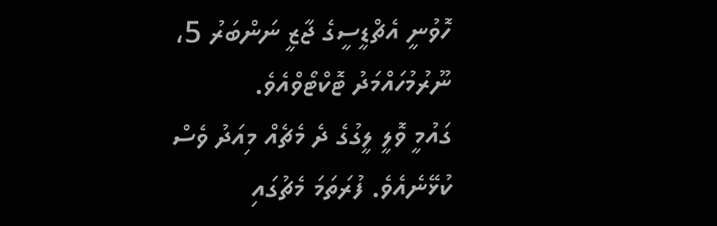ހޮވުނީ އެޗްޑީސީގެ ޖާޒީ ނަންބަރު 5، ނޫރުމުހައްމަދު ޓޮކްޓޯވްއެވެ.
ގައުމީ ވޮލީ ލީގުގެ ދެ މެޗެއް މިއަދު ވެސް ކުޅޭނެއެވެ. ފުރަތަމަ މެޗުގައި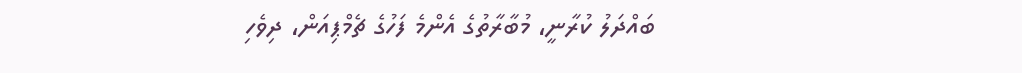ބައްދަލު ކުރާނީ، މުބާރާތުގެ އެންމެ ފަހުގެ ޗެމްޕިއަން، ދިވެހި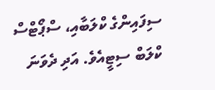ސިފައިންގެ ކްލަބާއި، ސްޕޯޓްސް ކްލަބް ސިޓީއެވެ. އަދި ދެވަނަ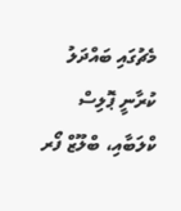މެޗުގައި ބައްދަލު ކުރާނީ ޕޮލިސް ކްލަބާއި، ބްލޫޒް ފޯރ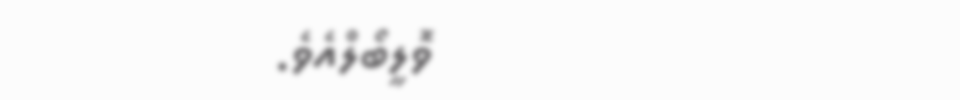ވޮލީބޯލްއެވެ.